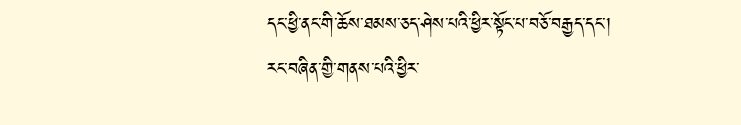དང་ཕྱི་ནང་གི་ཆོས་ཐམས་ཅད་ཤེས་པའི་ཕྱིར་སྟོང་པ་བཅོ་བརྒྱད་དང་། རང་བཞིན་གྱི་གནས་པའི་ཕྱིར་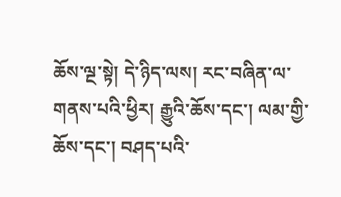ཆོས་ལྔ་སྟེ། དེ་ཉིད་ལས། རང་བཞིན་ལ་གནས་པའི་ཕྱིར། རྒྱུའི་ཆོས་དང་། ལམ་གྱི་ཆོས་དང་། བཤད་པའི་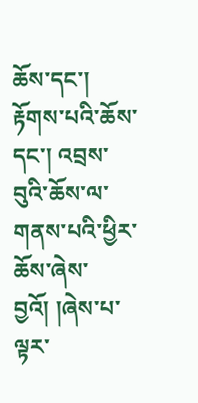ཆོས་དང་། རྟོགས་པའི་ཆོས་དང་། འབྲས་བུའི་ཆོས་ལ་གནས་པའི་ཕྱིར་ཆོས་ཞེས་བྱའོ། །ཞེས་པ་ལྟར་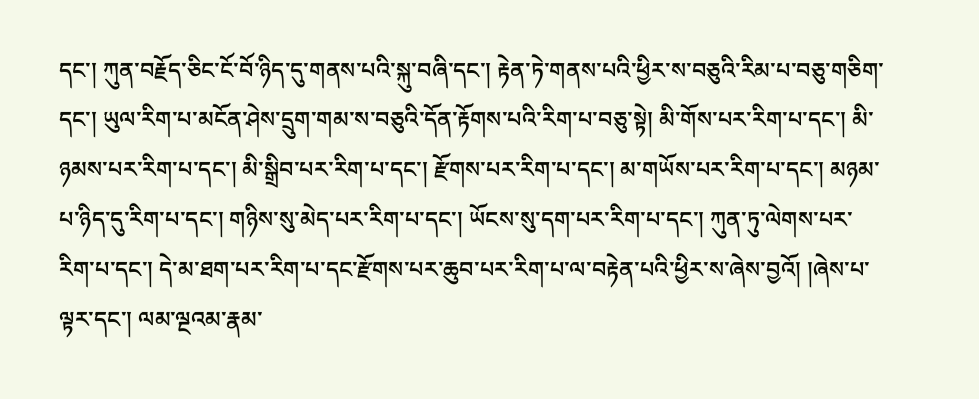དང་། ཀུན་བརྗོད་ཅིང་ངོ་བོ་ཉིད་དུ་གནས་པའི་སྐུ་བཞི་དང་། རྟེན་ཏེ་གནས་པའི་ཕྱིར་ས་བཅུའི་རིམ་པ་བཅུ་གཅིག་དང་། ཡུལ་རིག་པ་མངོན་ཤེས་དྲུག་གམ་ས་བཅུའི་དོན་རྟོགས་པའི་རིག་པ་བཅུ་སྟེ། མི་གོས་པར་རིག་པ་དང་། མི་ཉམས་པར་རིག་པ་དང་། མི་སྒྲིབ་པར་རིག་པ་དང་། རྫོགས་པར་རིག་པ་དང་། མ་གཡོས་པར་རིག་པ་དང་། མཉམ་པ་ཉིད་དུ་རིག་པ་དང་། གཉིས་སུ་མེད་པར་རིག་པ་དང་། ཡོངས་སུ་དག་པར་རིག་པ་དང་། ཀུན་ཏུ་ལེགས་པར་རིག་པ་དང་། དེ་མ་ཐག་པར་རིག་པ་དང་རྫོགས་པར་ཆུབ་པར་རིག་པ་ལ་བརྟེན་པའི་ཕྱིར་ས་ཞེས་བྱའོ། །ཞེས་པ་ལྟར་དང་། ལམ་ལྔའམ་རྣམ་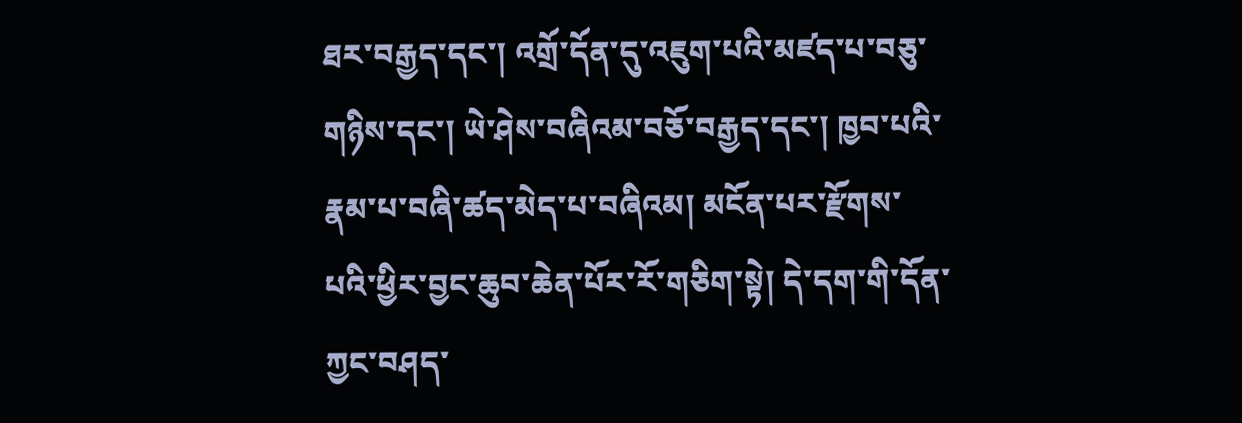ཐར་བརྒྱད་དང་། འགྲོ་དོན་དུ་འཇུག་པའི་མཛད་པ་བཅུ་གཉིས་དང་། ཡེ་ཤེས་བཞིའམ་བཅོ་བརྒྱད་དང་། ཁྱབ་པའི་རྣམ་པ་བཞི་ཚད་མེད་པ་བཞིའམ། མངོན་པར་རྫོགས་པའི་ཕྱིར་བྱང་ཆུབ་ཆེན་པོར་རོ་གཅིག་སྟེ། དེ་དག་གི་དོན་ཀྱང་བཤད་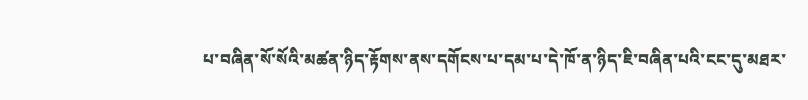པ་བཞིན་སོ་སོའི་མཚན་ཉིད་རྟོགས་ནས་དགོངས་པ་དམ་པ་དེ་ཁོ་ན་ཉིད་ཇི་བཞིན་པའི་ངང་དུ་མཐར་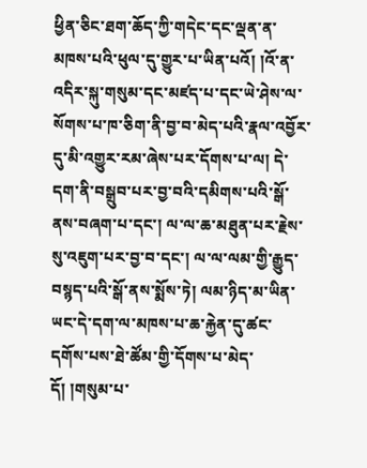ཕྱིན་ཅིང་ཐག་ཆོད་ཀྱི་གདེང་དང་ལྡན་ན་མཁས་པའི་ཕུལ་དུ་གྱུར་པ་ཡིན་པའོ། །འོ་ན་འདིར་སྐུ་གསུམ་དང་མཛད་པ་དང་ཡེ་ཤེས་ལ་སོགས་པ་ཁ་ཅིག་ནི་བྱ་བ་མེད་པའི་རྣལ་འབྱོར་དུ་མི་འགྱུར་རམ་ཞེས་པར་དོགས་པ་ལ། དེ་དག་ནི་བསྒྲུབ་པར་བྱ་བའི་དམིགས་པའི་སྒོ་ནས་བཞག་པ་དང་། ལ་ལ་ཆ་མཐུན་པར་རྗེས་སུ་འཇུག་པར་བྱ་བ་དང་། ལ་ལ་ལམ་གྱི་རྒྱུད་བསྙད་པའི་སྒོ་ནས་སྨོས་ཏེ། ལམ་ཉིད་མ་ཡིན་ཡང་དེ་དག་ལ་མཁས་པ་ཆ་རྐྱེན་དུ་ཚང་དགོས་པས་ཐེ་ཚོམ་གྱི་དོགས་པ་མེད་དོ། །གསུམ་པ་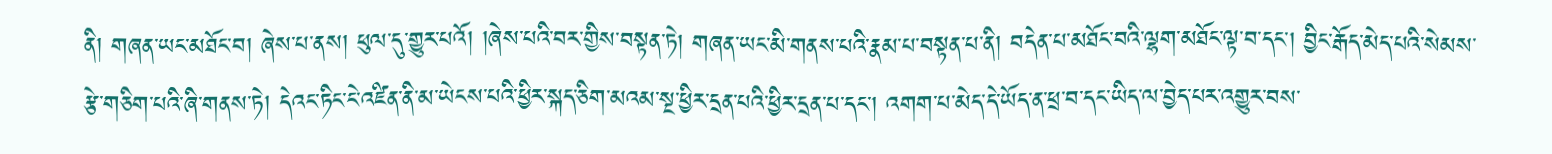ནི། གཞན་ཡང་མཐོང་བ། ཞེས་པ་ནས། ཕུལ་དུ་གྱུར་པའོ། །ཞེས་པའི་བར་གྱིས་བསྟན་ཏེ། གཞན་ཡང་མི་གནས་པའི་རྣམ་པ་བསྟན་པ་ནི། བདེན་པ་མཐོང་བའི་ལྷག་མཐོང་ལྟ་བ་དང་། བྱིང་རྒོད་མེད་པའི་སེམས་རྩེ་གཅིག་པའི་ཞི་གནས་ཏེ། དེའང་ཏིང་ངེ་འཛིན་ནི་མ་ཡེངས་པའི་ཕྱིར་སྐད་ཅིག་མའམ་སྔ་ཕྱིར་དྲན་པའི་ཕྱིར་དྲན་པ་དང་། འགག་པ་མེད་དེ་ཡོད་ན་ཕྲ་བ་དང་ཡིད་ལ་བྱེད་པར་འགྱུར་བས་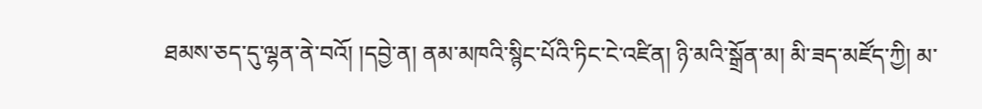ཐམས་ཅད་དུ་ལྷན་ནེ་བའོ། །དབྱེ་ན། ནམ་མཁའི་སྙིང་པོའི་ཏིང་ངེ་འཛིན། ཉི་མའི་སྒྲོན་མ། མི་ཟད་མཛོད་ཀྱི། མ་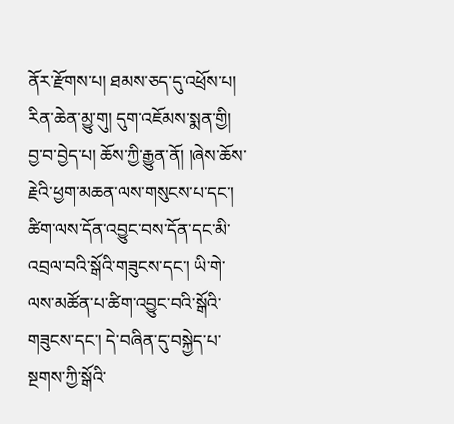ནོར་རྫོགས་པ། ཐམས་ཅད་དུ་འཕྲོས་པ། རིན་ཆེན་མྱུ་གུ། དུག་འཇོམས་སྨན་གྱི། བྱ་བ་བྱེད་པ། ཆོས་ཀྱི་རྒྱུན་ནོ། །ཞེས་ཆོས་རྗེའི་ཕྱག་མཆན་ལས་གསུངས་པ་དང་། ཚིག་ལས་དོན་འབྱུང་བས་དོན་དང་མི་འབྲལ་བའི་སྒོའི་གཟུངས་དང་། ཡི་གེ་ལས་མཚོན་པ་ཚིག་འབྱུང་བའི་སྒོའི་གཟུངས་དང་། དེ་བཞིན་དུ་བསྐྱེད་པ་སྔགས་ཀྱི་སྒོའི་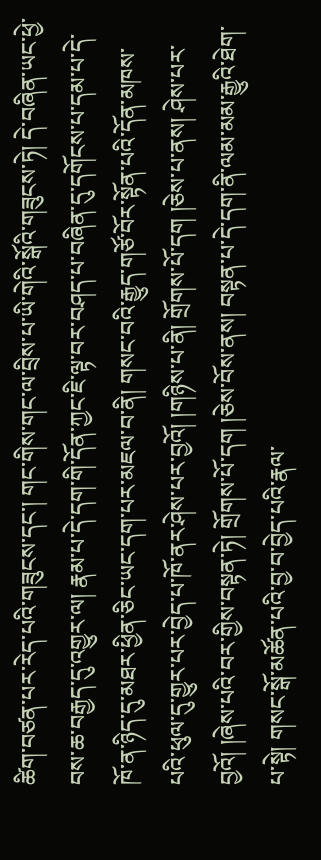ཚིག་བཙན་པར་རེད་པའི་གཟུངས་དང་། གང་གིས་གང་ལ་བྲིས་པ་ཡི་གེའི་སྒོའི་གཟུངས་ཏེ། དེ་བཞིན་ཡང་ཕྱེ་བས་ཆ་བརྒྱད་དུ་འགྱུར་ལ། རྣམ་པ་དེ་དག་གི་དོན་ཀྱང་ཇི་ལྟ་བར་བཤད་པ་བཞིན་དུ་དགོངས་པ་དམ་པ་དེ་ཁོ་ན་ཉིད་དུ་མཐར་ཕྱིན་ཅིང་ཡང་དག་པར་མཇལ་བ་ནི། གསང་བའི་རྒྱུད་གཙོ་བོར་སྟོན་པའི་དོན་མཁས་པའི་ཕུལ་དུ་གྱུར་པར་བྱེད་པ་ཁོ་ནར་ཤེས་པར་བྱའོ། །གཉིས་པ་ནི། གྲོགས་པོ་དག །ཅེས་པ་ནས། ཤེས་པར་བྱའོ། །ཞེས་པའི་བར་གྱིས་བསྟན་ཏེ། གྲོགས་པོ་དག །ཅེས་བོས་ནས། བསྟན་པ་དེ་དག་ནི་ལམ་མམ་རྒྱུའི་ཐེག་པ་སྟེ། གསང་སྒོ་མཚོན་པའི་བྱ་བ་བྱེད་པའི་རྣལ་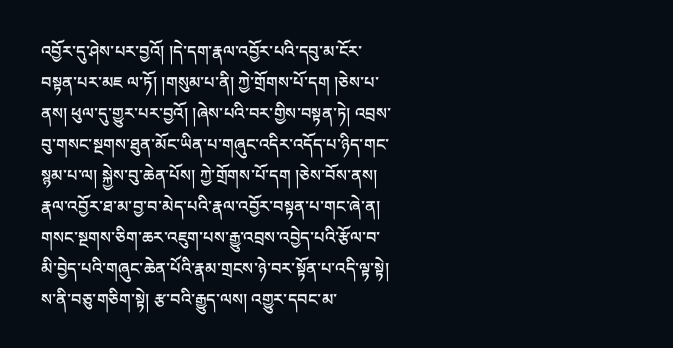འབྱོར་དུ་ཤེས་པར་བྱའོ། །དེ་དག་རྣལ་འབྱོར་པའི་དབུ་མ་ངོར་བསྟན་པར་མཇ ལ་ཏོ། །གསུམ་པ་ནི། ཀྱེ་གྲོགས་པོ་དག །ཅེས་པ་ནས། ཕུལ་དུ་གྱུར་པར་བྱའོ། །ཞེས་པའི་བར་གྱིས་བསྟན་ཏེ། འབྲས་བུ་གསང་སྔགས་ཐུན་མོང་ཡིན་པ་གཞུང་འདིར་འདོད་པ་ཉིད་གང་སྙམ་པ་ལ། སྐྱེས་བུ་ཆེན་པོས། ཀྱེ་གྲོགས་པོ་དག །ཅེས་བོས་ནས། རྣལ་འབྱོར་ཐ་མ་བྱ་བ་མེད་པའི་རྣལ་འབྱོར་བསྟན་པ་གང་ཞེ་ན། གསང་སྔགས་ཅིག་ཆར་འཇུག་པས་རྒྱུ་འབྲས་འབྱེད་པའི་རྩོལ་བ་མི་བྱེད་པའི་གཞུང་ཆེན་པོའི་རྣམ་གྲངས་ཉེ་བར་སྟོན་པ་འདི་ལྟ་སྟེ། ས་ནི་བཅུ་གཅིག་སྟེ། རྩ་བའི་རྒྱུད་ལས། འགྱུར་དབང་མ་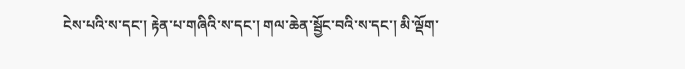ངེས་པའི་ས་དང་། རྟེན་པ་གཞིའི་ས་དང་། གལ་ཆེན་སྦྱོང་བའི་ས་དང་། མི་ལྡོག་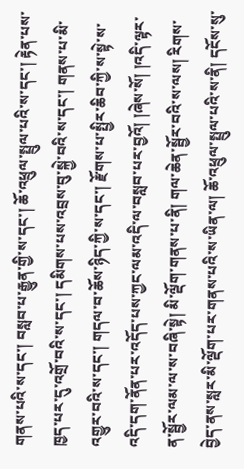གནས་པའི་ས་དང་། བསླབ་པ་རྒྱུན་གྱི་ས་དང་། ཆོ་འཕྲུལ་སྤྲུལ་པའི་ས་དང་། རྟེན་པས་ཁྱད་པར་དུ་འགྲོ་བའི་ས་དང་། དམིགས་པས་འབྲས་བུ་སྐྱེ་བའི་ས་དང་། གནས་པ་མི་འགྱུར་བའི་ས་དང་། གདལ་བ་ཆོས་ཉིད་ཀྱི་ས་དང་། རྫོགས་པ་སྤྱིར་ཆིབ་ཀྱི་ས་སྟེ་ས་འདི་དག་ནོན་པར་འདོད་པས་ཀྱང་ལམ་འདི་ལ་བསླབ་པར་བྱའོ། །ཞེས་སོ། །འདི་ལྟར་ན་སྦྱོར་ལམ་ལ་ས་བཞི་སྟེ། མི་ལྡོག་གནས་པ་ནི། གལ་ཆེན་སྦྱོར་བའི་ས་ལས། རིགས་བྱེད་ནས་སླར་མི་ལྡོག་པར་གནས་པའི་ས་ཡིན་ལ། ཆོ་འཕྲུལ་སྤྲུལ་པའི་ས་ནི། དངོས་སུ་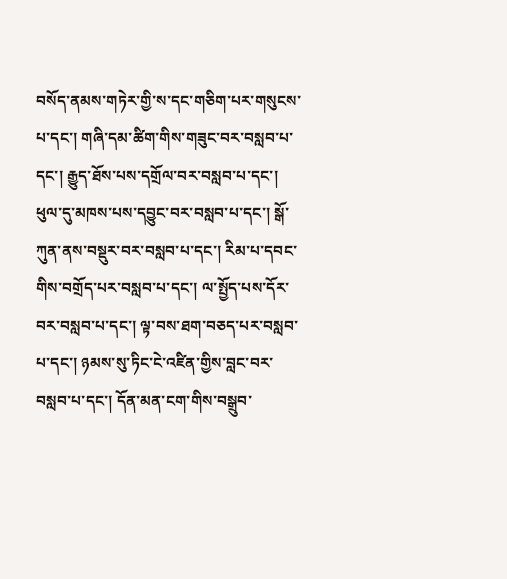བསོད་ནམས་གཏེར་གྱི་ས་དང་གཅིག་པར་གསུངས་པ་དང་། གཞི་དམ་ཚིག་གིས་གཟུང་བར་བསླབ་པ་དང་། རྒྱུད་ཐོས་པས་དགྲོལ་བར་བསླབ་པ་དང་། ཕུལ་དུ་མཁས་པས་དབྱུང་བར་བསླབ་པ་དང་། སྒོ་ཀུན་ནས་བསྡུར་བར་བསླབ་པ་དང་། རིམ་པ་དབང་གིས་བགྲོད་པར་བསླབ་པ་དང་། ལ་སྤྱོད་པས་དོར་བར་བསླབ་པ་དང་། ལྟ་བས་ཐག་བཅད་པར་བསླབ་པ་དང་། ཉམས་སུ་ཏིང་ངེ་འཛིན་གྱིས་བླང་བར་བསླབ་པ་དང་། དོན་མན་ངག་གིས་བསྒྲུབ་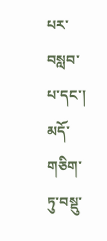པར་བསླབ་པ་དང་། མདོ་གཅིག་ཏུ་བསྡུ་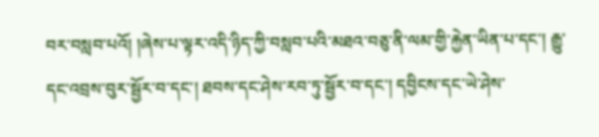བར་བསླབ་པའོ། །ཞེས་པ་ལྟར་འདི་ཉིད་ཀྱི་བསླབ་པའི་མཐའ་བཅུ་ནི་ལམ་གྱི་རྐྱེན་ཡིན་པ་དང་། རྒྱུ་དང་འབྲས་བུར་སྦྱོར་བ་དང་། ཐབས་དང་ཤེས་རབ་ཏུ་སྦྱོར་བ་དང་། དབྱིངས་དང་ཡེ་ཤེས་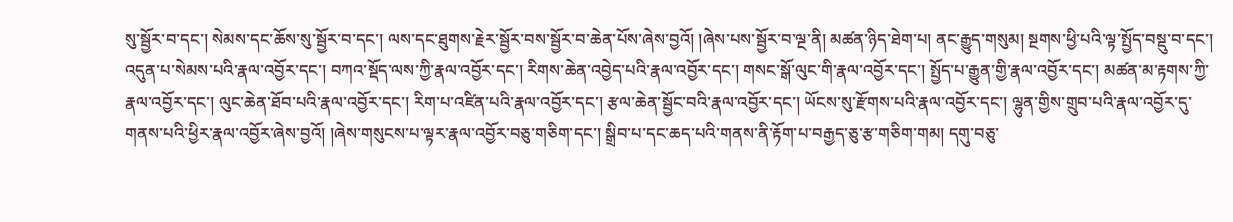སུ་སྦྱོར་བ་དང་། སེམས་དང་ཆོས་སུ་སྦྱོར་བ་དང་། ལས་དང་ཐུགས་རྗེར་སྦྱོར་བས་སྦྱོར་བ་ཆེན་པོས་ཞེས་བྱའོ། །ཞེས་པས་སྦྱོར་བ་ལྔ་ནི། མཚན་ཉིད་ཐེག་པ། ནང་རྒྱུད་གསུམ། སྔགས་ཕྱི་པའི་ལྟ་སྤྱོད་བསྡུ་བ་དང་། འདུན་པ་སེམས་པའི་རྣལ་འབྱོར་དང་། བཀའ་སྡོད་ལས་ཀྱི་རྣལ་འབྱོར་དང་། རིགས་ཆེན་འབྱེད་པའི་རྣལ་འབྱོར་དང་། གསང་སྒོ་ལུང་གི་རྣལ་འབྱོར་དང་། སྤྱོད་པ་རྒྱུན་གྱི་རྣལ་འབྱོར་དང་། མཚན་མ་རྟགས་ཀྱི་རྣལ་འབྱོར་དང་། ལུང་ཆེན་ཐོབ་པའི་རྣལ་འབྱོར་དང་། རིག་པ་འཛིན་པའི་རྣལ་འབྱོར་དང་། རྩལ་ཆེན་སྦྱོང་བའི་རྣལ་འབྱོར་དང་། ཡོངས་སུ་རྫོགས་པའི་རྣལ་འབྱོར་དང་། ལྷུན་གྱིས་གྲུབ་པའི་རྣལ་འབྱོར་དུ་གནས་པའི་ཕྱིར་རྣལ་འབྱོར་ཞེས་བྱའོ། །ཞེས་གསུངས་པ་ལྟར་རྣལ་འབྱོར་བཅུ་གཅིག་དང་། སྒྲིབ་པ་དང་ཆད་པའི་གནས་ནི་རྟོག་པ་བརྒྱད་ཅུ་རྩ་གཅིག་གམ། དགུ་བཅུ་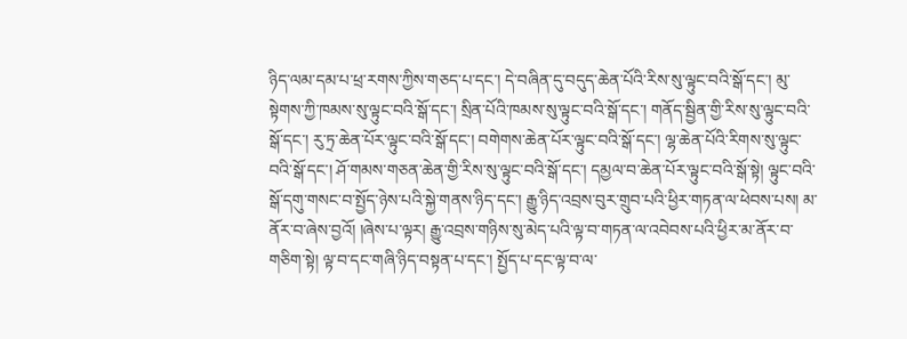ཉིད་ལམ་དམ་པ་ཕྲ་རགས་ཀྱིས་གཅད་པ་དང་། དེ་བཞིན་དུ་བདུད་ཆེན་པོའི་རིས་སུ་ལྟུང་བའི་སྒོ་དང་། མུ་སྟེགས་ཀྱི་ཁམས་སུ་ལྟུང་བའི་སྒོ་དང་། སྲིན་པོའི་ཁམས་སུ་ལྟུང་བའི་སྒོ་དང་། གནོད་སྦྱིན་གྱི་རིས་སུ་ལྟུང་བའི་སྒོ་དང་། རུ་ཏྲ་ཆེན་པོར་ལྟུང་བའི་སྒོ་དང་། བགེགས་ཆེན་པོར་ལྟུང་བའི་སྒོ་དང་། ལྷ་ཆེན་པོའི་རིགས་སུ་ལྟུང་བའི་སྒོ་དང་། ཤོ་གམས་གཅན་ཆེན་གྱི་རིས་སུ་ལྟུང་བའི་སྒོ་དང་། དམྱལ་བ་ཆེན་པོར་ལྟུང་བའི་སྒོ་སྟེ། ལྟུང་བའི་སྒོ་དགུ་གསང་བ་སྤྱོད་ཉེས་པའི་སྐྱེ་གནས་ཉིད་དང་། རྒྱུ་ཉིད་འབྲས་བུར་གྲུབ་པའི་ཕྱིར་གཏན་ལ་ཕེབས་པས། མ་ནོར་བ་ཞེས་བྱའོ། །ཞེས་པ་ལྟར། རྒྱུ་འབྲས་གཉིས་སུ་མེད་པའི་ལྟ་བ་གཏན་ལ་འབེབས་པའི་ཕྱིར་མ་ནོར་བ་གཅིག་སྟེ། ལྟ་བ་དང་གཞི་ཉིད་བསྟན་པ་དང་། སྤྱོད་པ་དང་ལྟ་བ་ལ་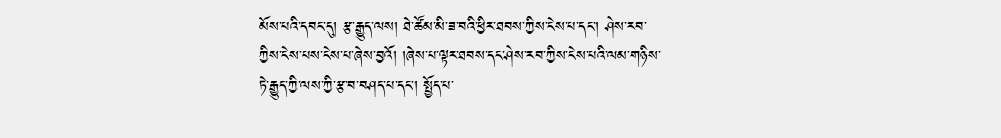མོས་པའི་དབང་དུ། རྩ་རྒྱུད་ལས། ཐེ་ཚོམ་མི་ཟ་བའི་ཕྱིར་ཐབས་ཀྱིས་ངེས་པ་དང་། ཤེས་རབ་ཀྱིས་ངེས་པས་ངེས་པ་ཞེས་བྱའོ། །ཞེས་པ་ལྟར་ཐབས་དང་ཤེས་རབ་ཀྱིས་ངེས་པའི་ལམ་གཉིས་ཏེ་རྒྱུད་ཀྱི་ལས་ཀྱི་རྩ་བ་བཤད་པ་དང་། སྤྱོད་པ་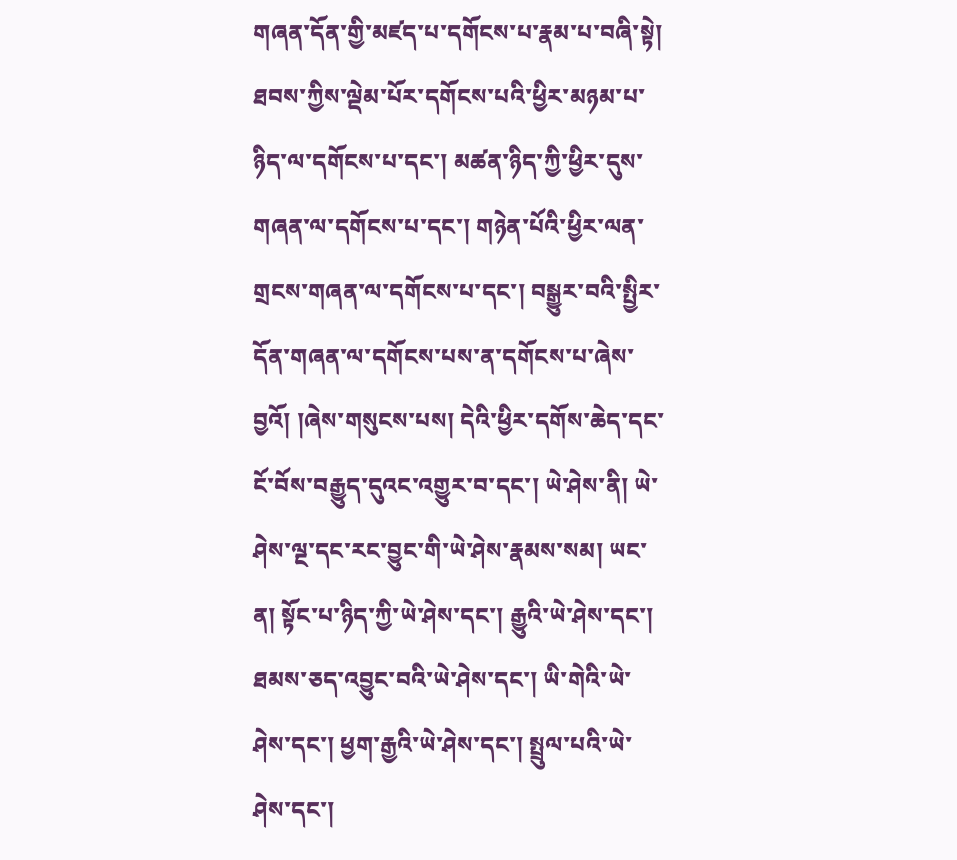གཞན་དོན་གྱི་མཛད་པ་དགོངས་པ་རྣམ་པ་བཞི་སྟེ། ཐབས་ཀྱིས་ལྡེམ་པོར་དགོངས་པའི་ཕྱིར་མཉམ་པ་ཉིད་ལ་དགོངས་པ་དང་། མཚན་ཉིད་ཀྱི་ཕྱིར་དུས་གཞན་ལ་དགོངས་པ་དང་། གཉེན་པོའི་ཕྱིར་ལན་གྲངས་གཞན་ལ་དགོངས་པ་དང་། བསྒྱུར་བའི་སྤྱིར་དོན་གཞན་ལ་དགོངས་པས་ན་དགོངས་པ་ཞེས་བྱའོ། །ཞེས་གསུངས་པས། དེའི་ཕྱིར་དགོས་ཆེད་དང་ངོ་བོས་བརྒྱུད་དུའང་འགྱུར་བ་དང་། ཡེ་ཤེས་ནི། ཡེ་ཤེས་ལྔ་དང་རང་བྱུང་གི་ཡེ་ཤེས་རྣམས་སམ། ཡང་ན། སྟོང་པ་ཉིད་ཀྱི་ཡེ་ཤེས་དང་། རྒྱུའི་ཡེ་ཤེས་དང་། ཐམས་ཅད་འབྱུང་བའི་ཡེ་ཤེས་དང་། ཡི་གེའི་ཡེ་ཤེས་དང་། ཕྱག་རྒྱའི་ཡེ་ཤེས་དང་། སྤྲུལ་པའི་ཡེ་ཤེས་དང་།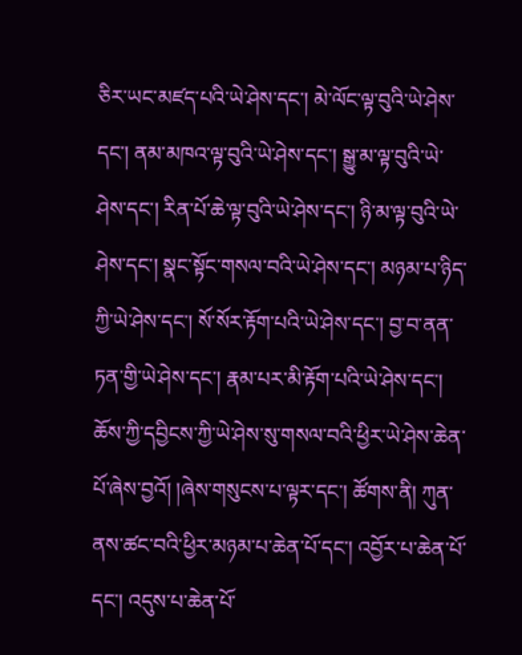ཅིར་ཡང་མཛད་པའི་ཡེ་ཤེས་དང་། མེ་ལོང་ལྟ་བུའི་ཡེ་ཤེས་དང་། ནམ་མཁའ་ལྟ་བུའི་ཡེ་ཤེས་དང་། སྒྱུ་མ་ལྟ་བུའི་ཡེ་ཤེས་དང་། རིན་པོ་ཆེ་ལྟ་བུའི་ཡེ་ཤེས་དང་། ཉི་མ་ལྟ་བུའི་ཡེ་ཤེས་དང་། སྣང་སྟོང་གསལ་བའི་ཡེ་ཤེས་དང་། མཉམ་པ་ཉིད་ཀྱི་ཡེ་ཤེས་དང་། སོ་སོར་རྟོག་པའི་ཡེ་ཤེས་དང་། བྱ་བ་ནན་ཏན་གྱི་ཡེ་ཤེས་དང་། རྣམ་པར་མི་རྟོག་པའི་ཡེ་ཤེས་དང་། ཆོས་ཀྱི་དབྱིངས་ཀྱི་ཡེ་ཤེས་སུ་གསལ་བའི་ཕྱིར་ཡེ་ཤེས་ཆེན་པོ་ཞེས་བྱའོ། །ཞེས་གསུངས་པ་ལྟར་དང་། ཚོགས་ནི། ཀུན་ནས་ཚང་བའི་ཕྱིར་མཉམ་པ་ཆེན་པོ་དང་། འབྱོར་པ་ཆེན་པོ་དང་། འདུས་པ་ཆེན་པོ་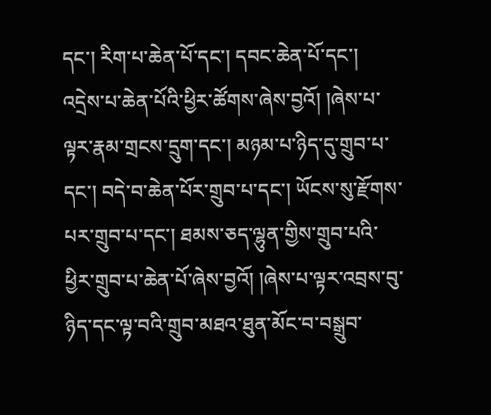དང་། རིག་པ་ཆེན་པོ་དང་། དབང་ཆེན་པོ་དང་། འདྲེས་པ་ཆེན་པོའི་ཕྱིར་ཚོགས་ཞེས་བྱའོ། །ཞེས་པ་ལྟར་རྣམ་གྲངས་དྲུག་དང་། མཉམ་པ་ཉིད་དུ་གྲུབ་པ་དང་། བདེ་བ་ཆེན་པོར་གྲུབ་པ་དང་། ཡོངས་སུ་རྫོགས་པར་གྲུབ་པ་དང་། ཐམས་ཅད་ལྷུན་གྱིས་གྲུབ་པའི་ཕྱིར་གྲུབ་པ་ཆེན་པོ་ཞེས་བྱའོ། །ཞེས་པ་ལྟར་འབྲས་བུ་ཉིད་དང་ལྟ་བའི་གྲུབ་མཐའ་ཐུན་མོང་བ་བསྒྲུབ་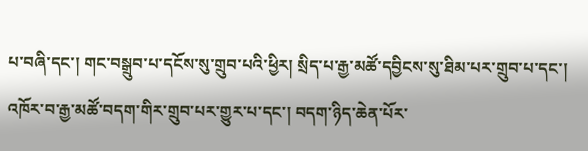པ་བཞི་དང་། གང་བསྒྲུབ་པ་དངོས་སུ་གྲུབ་པའི་ཕྱིར། སྲིད་པ་རྒྱ་མཚོ་དབྱིངས་སུ་ཐིམ་པར་གྲུབ་པ་དང་། འཁོར་བ་རྒྱ་མཚོ་བདག་གིར་གྲུབ་པར་གྱུར་པ་དང་། བདག་ཉིད་ཆེན་པོར་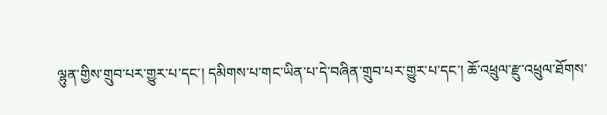ལྷུན་གྱིས་གྲུབ་པར་གྱུར་པ་དང་། དམིགས་པ་གང་ཡིན་པ་དེ་བཞིན་གྲུབ་པར་གྱུར་པ་དང་། ཆོ་འཕྲུལ་རྫུ་འཕྲུལ་ཐོགས་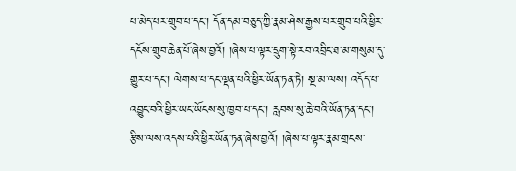པ་མེད་པར་གྲུབ་པ་དང་། དོན་དམ་བཅུད་ཀྱི་རྣམ་ཤེས་རྒྱས་པར་གྲུབ་པའི་ཕྱིར་དངོས་གྲུབ་ཆེན་པོ་ཞེས་བྱའོ། །ཞེས་པ་ལྟར་དྲུག་སྟེ་རབ་འབྲིང་ཐ་མ་གསུམ་དུ་གྱུར་པ་དང་། ལེགས་པ་དང་ལྡན་པའི་ཕྱིར་ཡོན་ཏན་ཏེ། སྔ་མ་ལས། འདོད་པ་འབྱུང་བའི་ཕྱིར་ཡང་ཡོངས་སུ་ཁྱབ་པ་དང་། རླབས་སུ་ཆེ་བའི་ཡོན་ཏན་དང་། རྩིས་ལས་འདས་པའི་ཕྱིར་ཡོན་ཏན་ཞེས་བྱའོ། །ཞེས་པ་ལྟར་རྣམ་གྲངས་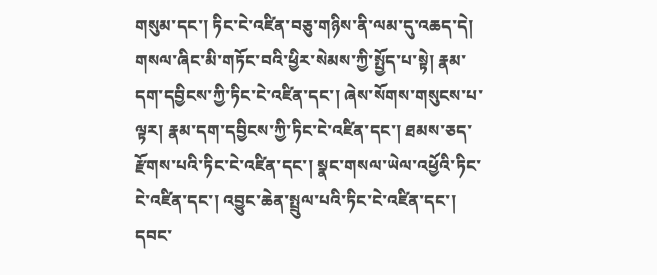གསུམ་དང་། ཏིང་ངེ་འཛིན་བཅུ་གཉིས་ནི་ལམ་དུ་འཆད་དེ། གསལ་ཞིང་མི་གཏོང་བའི་ཕྱིར་སེམས་ཀྱི་སྤྱོད་པ་སྟེ། རྣམ་དག་དབྱིངས་ཀྱི་ཏིང་ངེ་འཛིན་དང་། ཞེས་སོགས་གསུངས་པ་ལྟར། རྣམ་དག་དབྱིངས་ཀྱི་ཏིང་ངེ་འཛིན་དང་། ཐམས་ཅད་རྫོགས་པའི་ཏིང་ངེ་འཛིན་དང་། སྣང་གསལ་ཡེལ་འཕྱོའི་ཏིང་ངེ་འཛིན་དང་། འབྱུང་ཆེན་སྤྲུལ་པའི་ཏིང་ངེ་འཛིན་དང་། དབང་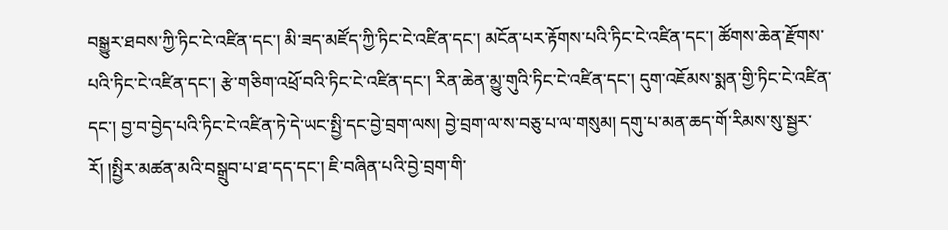བསྒྱུར་ཐབས་ཀྱི་ཏིང་ངེ་འཛིན་དང་། མི་ཟད་མཛོད་ཀྱི་ཏིང་ངེ་འཛིན་དང་། མངོན་པར་རྟོགས་པའི་ཏིང་ངེ་འཛིན་དང་། ཚོགས་ཆེན་རྫོགས་པའི་ཏིང་ངེ་འཛིན་དང་། རྩེ་གཅིག་འཕྲོ་བའི་ཏིང་ངེ་འཛིན་དང་། རིན་ཆེན་མྱུ་གུའི་ཏིང་ངེ་འཛིན་དང་། དུག་འཇོམས་སྨན་གྱི་ཏིང་ངེ་འཛིན་དང་། བྱ་བ་བྱེད་པའི་ཏིང་ངེ་འཛིན་ཏེ་དེ་ཡང་སྤྱི་དང་བྱེ་བྲག་ལས། བྱེ་བྲག་ལ་ས་བཅུ་པ་ལ་གསུམ། དགུ་པ་མན་ཆད་གོ་རིམས་སུ་སྦྱར་རོ། །སྤྱིར་མཚན་མའི་བསྒྲུབ་པ་ཐ་དད་དང་། ཇི་བཞིན་པའི་བྱེ་བྲག་གི་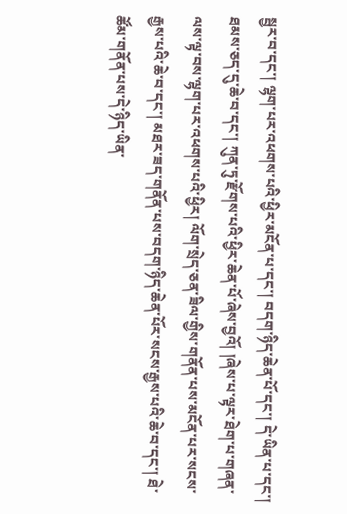སྦྱར་བ་དང་། ལྷག་པར་འཕགས་པའི་ཕྱིར་མངོན་པ་དང་། བདག་ཉིད་ཆེན་པོ་དང་། དེ་ཡིན་པ་དང་། ཐམས་ཅད་དུ་ཆེ་བ་དང་། ཀུན་ཏུ་རྫོགས་པའི་ཕྱིར་ཆེན་པོ་ཞེས་བྱའོ། །ཞེས་པ་ལྟར་ཐེག་པ་གཞན་ལས་ལྟ་བས་ལྷག་པར་འཕགས་པའི་ཕྱིར། ལོག་སྲེད་ཅན་ཟིལ་གྱིས་གནོན་པས་མངོན་པར་སངས་རྒྱས་པའི་ཆེ་བ་དང་། མཐར་ཟད་གནོན་པས་བདག་ཉིད་ཆེན་པོར་སངས་རྒྱས་པའི་ཆེ་བ་དང་། ཐེ་ཚོམ་གནོན་པས་དེ་ཉིད་ཡིན་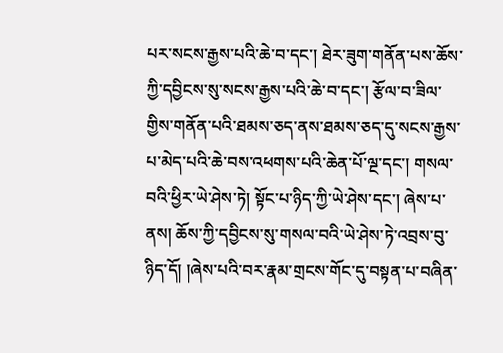པར་སངས་རྒྱས་པའི་ཆེ་བ་དང་། ཐེར་ཟུག་གནོན་པས་ཆོས་ཀྱི་དབྱིངས་སུ་སངས་རྒྱས་པའི་ཆེ་བ་དང་། རྩོལ་བ་ཟིལ་གྱིས་གནོན་པའི་ཐམས་ཅད་ནས་ཐམས་ཅད་དུ་སངས་རྒྱས་པ་མེད་པའི་ཆེ་བས་འཕགས་པའི་ཆེན་པོ་ལྔ་དང་། གསལ་བའི་ཕྱིར་ཡེ་ཤེས་ཏེ། སྟོང་པ་ཉིད་ཀྱི་ཡེ་ཤེས་དང་། ཞེས་པ་ནས། ཆོས་ཀྱི་དབྱིངས་སུ་གསལ་བའི་ཡེ་ཤེས་ཏེ་འབྲས་བུ་ཉིད་དོ། །ཞེས་པའི་བར་རྣམ་གྲངས་གོང་དུ་བསྟན་པ་བཞིན་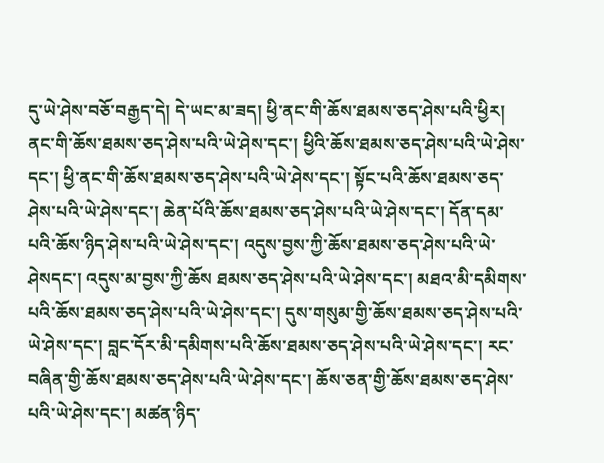དུ་ཡེ་ཤེས་བཅོ་བརྒྱད་དེ། དེ་ཡང་མ་ཟད། ཕྱི་ནང་གི་ཆོས་ཐམས་ཅད་ཤེས་པའི་ཕྱིར། ནང་གི་ཆོས་ཐམས་ཅད་ཤེས་པའི་ཡེ་ཤེས་དང་། ཕྱིའི་ཆོས་ཐམས་ཅད་ཤེས་པའི་ཡེ་ཤེས་དང་། ཕྱི་ནང་གི་ཆོས་ཐམས་ཅད་ཤེས་པའི་ཡེ་ཤེས་དང་། སྟོང་པའི་ཆོས་ཐམས་ཅད་ཤེས་པའི་ཡེ་ཤེས་དང་། ཆེན་པོའི་ཆོས་ཐམས་ཅད་ཤེས་པའི་ཡེ་ཤེས་དང་། དོན་དམ་པའི་ཆོས་ཉིད་ཤེས་པའི་ཡེ་ཤེས་དང་། འདུས་བྱས་ཀྱི་ཆོས་ཐམས་ཅད་ཤེས་པའི་ཡེ་ཤེསདང་། འདུས་མ་བྱས་ཀྱི་ཆོས ཐམས་ཅད་ཤེས་པའི་ཡེ་ཤེས་དང་། མཐའ་མི་དམིགས་པའི་ཆོས་ཐམས་ཅད་ཤེས་པའི་ཡེ་ཤེས་དང་། དུས་གསུམ་གྱི་ཆོས་ཐམས་ཅད་ཤེས་པའི་ཡེ་ཤེས་དང་། བླང་དོར་མི་དམིགས་པའི་ཆོས་ཐམས་ཅད་ཤེས་པའི་ཡེ་ཤེས་དང་། རང་བཞིན་གྱི་ཆོས་ཐམས་ཅད་ཤེས་པའི་ཡེ་ཤེས་དང་། ཆོས་ཅན་གྱི་ཆོས་ཐམས་ཅད་ཤེས་པའི་ཡེ་ཤེས་དང་། མཚན་ཉིད་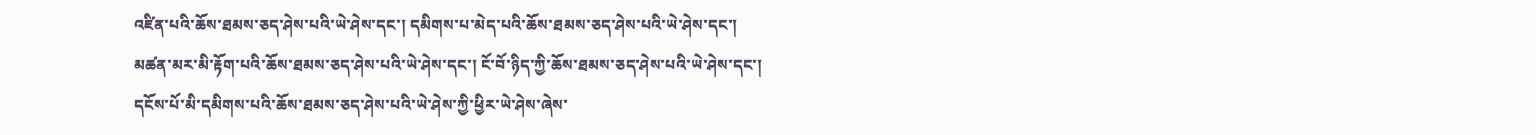འཛིན་པའི་ཆོས་ཐམས་ཅད་ཤེས་པའི་ཡེ་ཤེས་དང་། དམིགས་པ་མེད་པའི་ཆོས་ཐམས་ཅད་ཤེས་པའི་ཡེ་ཤེས་དང་། མཚན་མར་མི་རྟོག་པའི་ཆོས་ཐམས་ཅད་ཤེས་པའི་ཡེ་ཤེས་དང་། ངོ་བོ་ཉིད་ཀྱི་ཆོས་ཐམས་ཅད་ཤེས་པའི་ཡེ་ཤེས་དང་། དངོས་པོ་མི་དམིགས་པའི་ཆོས་ཐམས་ཅད་ཤེས་པའི་ཡེ་ཤེས་ཀྱི་ཕྱིར་ཡེ་ཤེས་ཞེས་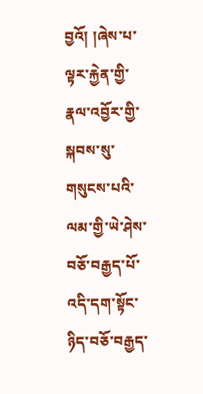བྱའོ། །ཞེས་པ་ལྟར་རྐྱེན་གྱི་རྣལ་འབྱོར་གྱི་སྐབས་སུ་གསུངས་པའི་ལམ་གྱི་ཡེ་ཤེས་བཅོ་བརྒྱད་པོ་འདི་དག་སྟོང་ཉིད་བཅོ་བརྒྱད་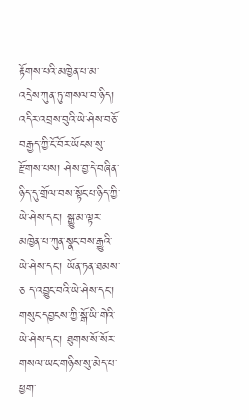རྟོགས་པའི་མཁྱེན་པ་མ་འདྲེས་ཀུན་ཏུ་གསལ་བ་ཉིད། འདིར་འབྲས་བུའི་ཡེ་ཤེས་བཅོ་བརྒྱད་ཀྱི་ངོ་བོར་ཡོངས་སུ་རྫོགས་པས། ཤེས་བྱ་དེ་བཞིན་ཉིད་དུ་གྲོལ་བས་སྟོང་པ་ཉིད་ཀྱི་ཡེ་ཤེས་དང་། སྒྱུ་མ་ལྟར་མཁྱེན་པ་ཀུན་སྣང་བས་རྒྱུའི་ཡེ་ཤེས་དང་། ཡོན་ཏན་ཐམས་ཅ ད་འབྱུང་བའི་ཡེ་ཤེས་དང་། གསུང་དབྱངས་ཀྱི་སྒོ་ཡི་གེའི་ཡེ་ཤེས་དང་། ཐུགས་སོ་སོར་གསལ་ཡང་གཉིས་སུ་མེད་པ་ཕྱག་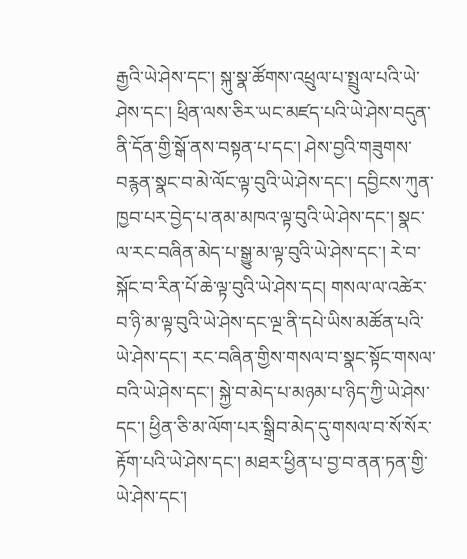རྒྱའི་ཡེ་ཤེས་དང་། སྐུ་སྣ་ཚོགས་འཕྲུལ་པ་སྤྲུལ་པའི་ཡེ་ཤེས་དང་། ཕྲིན་ལས་ཅིར་ཡང་མཛད་པའི་ཡེ་ཤེས་བདུན་ནི་དོན་གྱི་སྒོ་ནས་བསྟན་པ་དང་། ཤེས་བྱའི་གཟུགས་བརྙན་སྣང་བ་མེ་ལོང་ལྟ་བུའི་ཡེ་ཤེས་དང་། དབྱིངས་ཀུན་ཁྱབ་པར་བྱེད་པ་ནམ་མཁའ་ལྟ་བུའི་ཡེ་ཤེས་དང་། སྣང་ལ་རང་བཞིན་མེད་པ་སྒྱུ་མ་ལྟ་བུའི་ཡེ་ཤེས་དང་། རེ་བ་སྐོང་བ་རིན་པོ་ཆེ་ལྟ་བུའི་ཡེ་ཤེས་དང། གསལ་ལ་འཚེར་བ་ཉི་མ་ལྟ་བུའི་ཡེ་ཤེས་དང་ལྔ་ནི་དཔེ་ཡིས་མཚོན་པའི་ཡེ་ཤེས་དང་། རང་བཞིན་གྱིས་གསལ་བ་སྣང་སྟོང་གསལ་བའི་ཡེ་ཤེས་དང་། སྐྱེ་བ་མེད་པ་མཉམ་པ་ཉིད་ཀྱི་ཡེ་ཤེས་དང་། ཕྱིན་ཅི་མ་ལོག་པར་སྒྲིབ་མེད་དུ་གསལ་བ་སོ་སོར་རྟོག་པའི་ཡེ་ཤེས་དང་། མཐར་ཕྱིན་པ་བྱ་བ་ནན་ཏན་གྱི་ཡེ་ཤེས་དང་།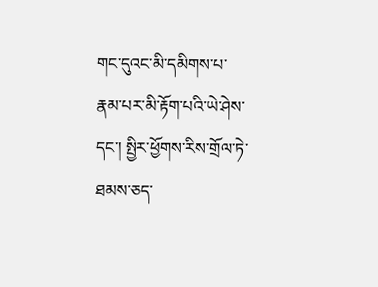གང་དུའང་མི་དམིགས་པ་རྣམ་པར་མི་རྟོག་པའི་ཡེ་ཤེས་དང་། སྤྱིར་ཕྱོགས་རིས་གྲོལ་ཏེ་ཐམས་ཅད་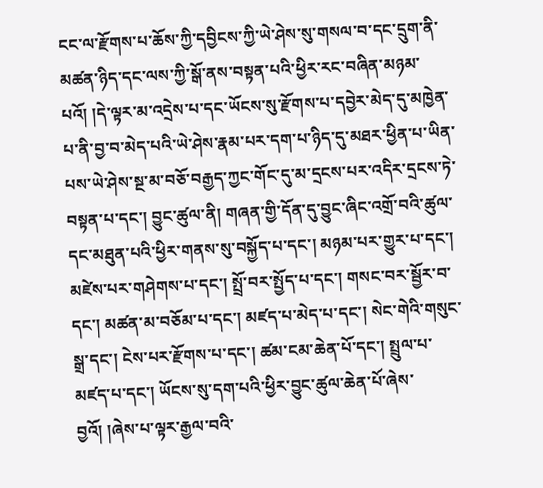ངང་ལ་རྫོགས་པ་ཆོས་ཀྱི་དབྱིངས་ཀྱི་ཡེ་ཤེས་སུ་གསལ་བ་དང་དྲུག་ནི་མཚན་ཉིད་དང་ལས་ཀྱི་སྒོ་ནས་བསྟན་པའི་ཕྱིར་རང་བཞིན་མཉམ་པའོ། །དེ་ལྟར་མ་འདྲེས་པ་དང་ཡོངས་སུ་རྫོགས་པ་དབྱེར་མེད་དུ་མཁྱེན་པ་ནི་བྱ་བ་མེད་པའི་ཡེ་ཤེས་རྣམ་པར་དག་པ་ཉིད་དུ་མཐར་ཕྱིན་པ་ཡིན་པས་ཡེ་ཤེས་སྔ་མ་བཅོ་བརྒྱད་ཀྱང་གོང་དུ་མ་དྲངས་པར་འདིར་དྲངས་ཏེ་བསྟན་པ་དང་། བྱུང་ཚུལ་ནི། གཞན་གྱི་དོན་དུ་བྱུང་ཞིང་འགྲོ་བའི་ཚུལ་དང་མཐུན་པའི་ཕྱིར་གནས་སུ་བསྐྱོད་པ་དང་། མཉམ་པར་གྱུར་པ་དང་། མཛེས་པར་གཤེགས་པ་དང་། སྤྲོ་བར་སྤྱོད་པ་དང་། གསང་བར་སྦྱོར་བ་དང་། མཚན་མ་བཅོམ་པ་དང་། མཛད་པ་མེད་པ་དང་། སེང་གེའི་གསུང་སྒྲ་དང་། ངེས་པར་རྫོགས་པ་དང་། ཚམ་ངམ་ཆེན་པོ་དང་། སྤྲུལ་པ་མཛད་པ་དང་། ཡོངས་སུ་དག་པའི་ཕྱིར་བྱུང་ཚུལ་ཆེན་པོ་ཞེས་བྱའོ། །ཞེས་པ་ལྟར་རྒྱལ་བའི་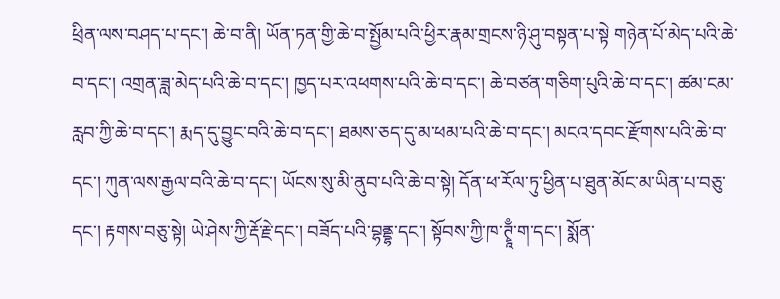ཕྲིན་ལས་བཤད་པ་དང་། ཆེ་བ་ནི། ཡོན་ཏན་གྱི་ཆེ་བ་སྤྱོམ་པའི་ཕྱིར་རྣམ་གྲངས་ཉི་ཤུ་བསྟན་པ་སྟེ གཉེན་པོ་མེད་པའི་ཆེ་བ་དང་། འགྲན་ཟླ་མེད་པའི་ཆེ་བ་དང་། ཁྱད་པར་འཕགས་པའི་ཆེ་བ་དང་། ཆེ་བཙན་གཅིག་པུའི་ཆེ་བ་དང་། ཚམ་ངམ་རླབ་ཀྱི་ཆེ་བ་དང་། རྨད་དུ་བྱུང་བའི་ཆེ་བ་དང་། ཐམས་ཅད་དུ་མ་ཕམ་པའི་ཆེ་བ་དང་། མངའ་དབང་རྫོགས་པའི་ཆེ་བ་དང་། ཀུན་ལས་རྒྱལ་བའི་ཆེ་བ་དང་། ཡོངས་སུ་མི་ནུབ་པའི་ཆེ་བ་སྟེ། དོན་ཕ་རོལ་ཏུ་ཕྱིན་པ་ཐུན་མོང་མ་ཡིན་པ་བཅུ་དང་། རྟགས་བཅུ་སྟེ། ཡེ་ཤེས་ཀྱི་རྡོ་རྗེ་དང་། བཟོད་པའི་བྷནྡྷ་དང་། སྟོབས་ཀྱི་ཁ་ཊྭཱྃ་ག་དང་། སྨོན་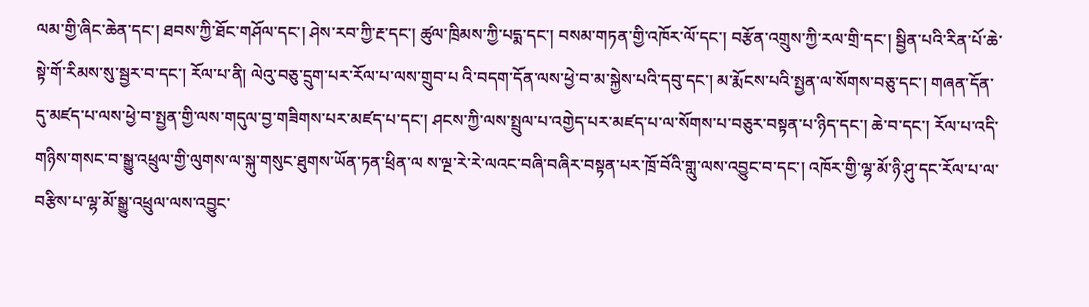ལམ་གྱི་ཞིང་ཆེན་དང་། ཐབས་ཀྱི་ཐོང་གཤོལ་དང་། ཤེས་རབ་ཀྱི་རྔ་དང་། ཚུལ་ཁྲིམས་ཀྱི་པདྨ་དང་། བསམ་གཏན་གྱི་འཁོར་ལོ་དང་། བརྩོན་འགྲུས་ཀྱི་རལ་གྲི་དང་། སྦྱིན་པའི་རིན་པོ་ཆེ་སྟེ་གོ་རིམས་སུ་སྦྱར་བ་དང་། རོལ་པ་ནི། ལེའུ་བཅུ་དྲུག་པར་རོལ་པ་ལས་གྲུབ་པ འི་བདག་དོན་ལས་ཕྱེ་བ་མ་སྐྱེས་པའི་དབུ་དང་། མ་རྨོངས་པའི་སྤྱན་ལ་སོགས་བཅུ་དང་། གཞན་དོན་དུ་མཛད་པ་ལས་ཕྱེ་བ་སྤྱན་གྱི་ལས་གདུལ་བྱ་གཟིགས་པར་མཛད་པ་དང་། ཤངས་ཀྱི་ལས་སྤྲུལ་པ་འགྱེད་པར་མཛད་པ་ལ་སོགས་པ་བཅུར་བསྟན་པ་ཉིད་དང་། ཆེ་བ་དང་། རོལ་པ་འདི་གཉིས་གསང་བ་སྒྱུ་འཕྲུལ་གྱི་ལུགས་ལ་སྐུ་གསུང་ཐུགས་ཡོན་ཏན་ཕྲིན་ལ ས་ལྔ་རེ་རེ་ལའང་བཞི་བཞིར་བསྟན་པར་ཁྲོ་བོའི་གླུ་ལས་འབྱུང་བ་དང་། འཁོར་གྱི་ལྷ་མོ་ཉི་ཤུ་དང་རོལ་པ་ལ་བརྩིས་པ་ལྷ་མོ་སྒྱུ་འཕྲུལ་ལས་འབྱུང་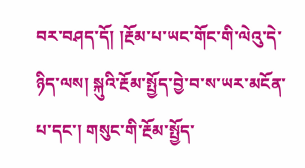བར་བཤད་དོ། །རྔོམ་པ་ཡང་གོང་གི་ལེའུ་དེ་ཉིད་ལས། སྐུའི་རྔོམ་སྤྱོད་བྱེ་བ་ས་ཡར་མངོན་པ་དང་། གསུང་གི་རྔོམ་སྤྱོད་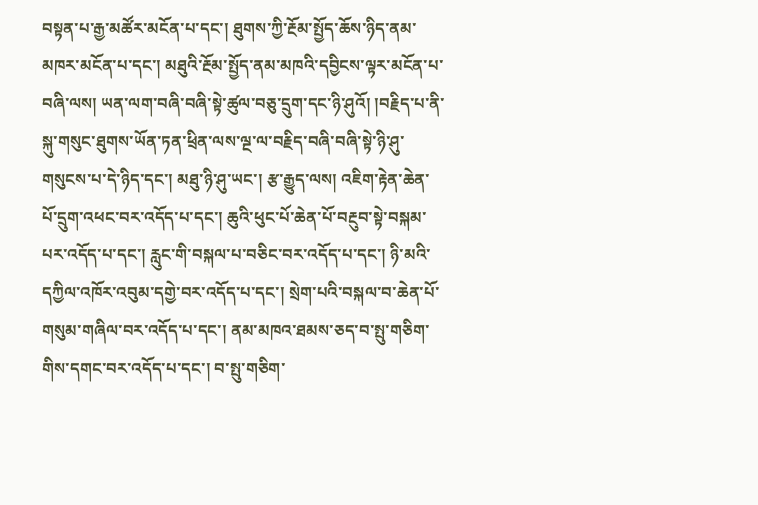བསྟན་པ་རྒྱ་མཚོར་མངོན་པ་དང་། ཐུགས་ཀྱི་རྔོམ་སྤྱོད་ཆོས་ཉིད་ནམ་མཁར་མངོན་པ་དང་། མཐུའི་རྔོམ་སྤྱོད་ནམ་མཁའི་དབྱིངས་ལྟར་མངོན་པ་བཞི་ལས། ཡན་ལག་བཞི་བཞི་སྟེ་ཚུལ་བཅུ་དྲུག་དང་ཉི་ཤུའོ། །བརྗིད་པ་ནི་སྐུ་གསུང་ཐུགས་ཡོན་ཏན་ཕྲིན་ལས་ལྔ་ལ་བརྗིད་བཞི་བཞི་སྟེ་ཉི་ཤུ་གསུངས་པ་དེ་ཉིད་དང་། མཐུ་ཉི་ཤུ་ཡང་། རྩ་རྒྱུད་ལས། འཇིག་རྟེན་ཆེན་པོ་དྲུག་འཕང་བར་འདོད་པ་དང་། ཆུའི་ཕུང་པོ་ཆེན་པོ་བརྔུབ་སྟེ་བསྐམ་པར་འདོད་པ་དང་། རླུང་གི་བསྐལ་པ་བཅིང་བར་འདོད་པ་དང་། ཉི་མའི་དཀྱིལ་འཁོར་འབུམ་དགྱེ་བར་འདོད་པ་དང་། སྲེག་པའི་བསྐལ་བ་ཆེན་པོ་གསུམ་གཞིལ་བར་འདོད་པ་དང་། ནམ་མཁའ་ཐམས་ཅད་བ་སྤུ་གཅིག་གིས་དགང་བར་འདོད་པ་དང་། བ་སྤུ་གཅིག་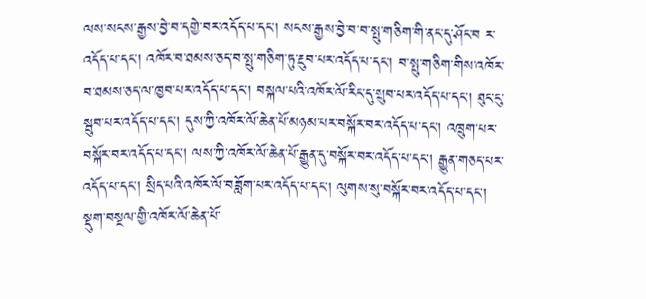ལས་སངས་རྒྱས་བྱེ་བ་དགྱེ་བར་འདོད་པ་དང་། སངས་རྒྱས་བྱེ་བ་བ་སྤུ་གཅིག་གི་ནང་དུ་ཤོང་བ ར་འདོད་པ་དང་། འཁོར་བ་ཐམས་ཅད་བ་སྤུ་གཅིག་ཏུ་རྔུབ་པར་འདོད་པ་དང་། བ་སྤུ་གཅིག་གིས་འཁོར་བ་ཐམས་ཅད་ལ་ཁྱབ་པར་འདོད་པ་དང་། བསྐལ་པའི་འཁོར་ལོ་རིང་དུ་སྲུབ་པར་འདོད་པ་དང་། ཐུང་ངུ་སྦུབ་པར་འདོད་པ་དང་། དུས་ཀྱི་འཁོར་ལོ་ཆེན་པོ་མཉམ་པར་བསྐོར་བར་འདོད་པ་དང་། འཁྲུག་པར་བསྐོར་བར་འདོད་པ་དང་། ལས་ཀྱི་འཁོར་ལོ་ཆེན་པོ་རྒྱུན་དུ་བསྐོར་བར་འདོད་པ་དང་། རྒྱུན་གཅད་པར་འདོད་པ་དང་། སྲིད་པའི་འཁོར་ལོ་བཟློག་པར་འདོད་པ་དང་། ལུགས་སུ་བསྐོར་བར་འདོད་པ་དང་། སྡུག་བསྔལ་གྱི་འཁོར་ལོ་ཆེན་པོ་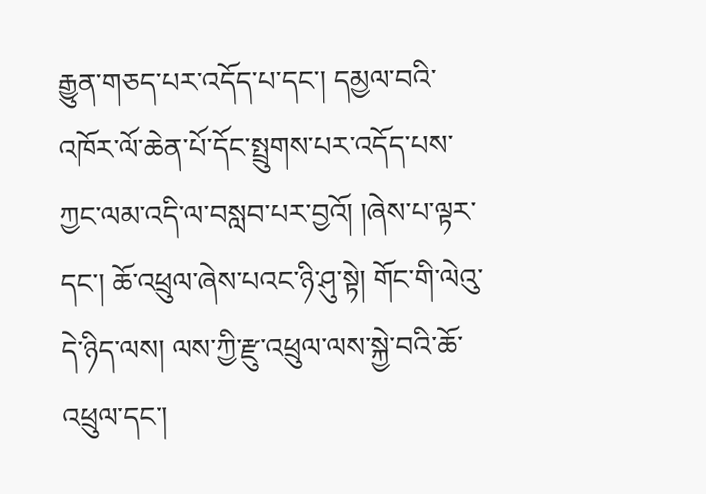རྒྱུན་གཅད་པར་འདོད་པ་དང་། དམྱལ་བའི་འཁོར་ལོ་ཆེན་པོ་དོང་སྤྲུགས་པར་འདོད་པས་ཀྱང་ལམ་འདི་ལ་བསླབ་པར་བྱའོ། །ཞེས་པ་ལྟར་དང་། ཆོ་འཕྲུལ་ཞེས་པའང་ཉི་ཤུ་སྟེ། གོང་གི་ལེའུ་དེ་ཉིད་ལས། ལས་ཀྱི་རྫུ་འཕྲུལ་ལས་སྐྱེ་བའི་ཆོ་འཕྲུལ་དང་།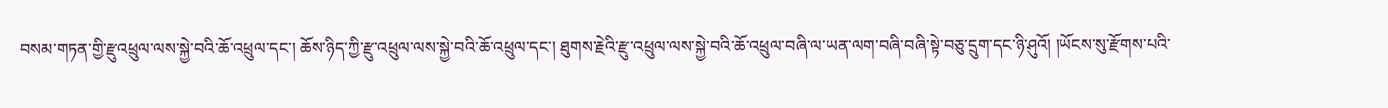བསམ་གཏན་གྱི་རྫུའཕྲུལ་ལས་སྐྱེ་བའི་ཆོ་འཕྲུལ་དང་། ཆོས་ཉིད་ཀྱི་རྫུ་འཕྲུལ་ལས་སྐྱེ་བའི་ཆོ་འཕྲུལ་དང་། ཐུགས་རྗེའི་རྫུ་འཕྲུལ་ལས་སྐྱེ་བའི་ཆོ་འཕྲུལ་བཞི་ལ་ཡན་ལག་བཞི་བཞི་སྟེ་བཅུ་དྲུག་དང་ཉི་ཤུའོ། །ཡོངས་སུ་རྫོགས་པའི་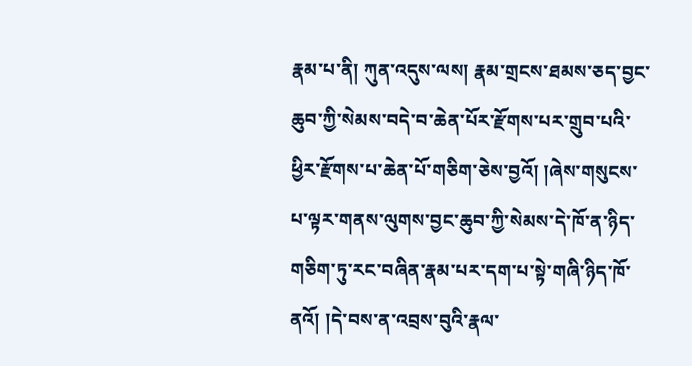རྣམ་པ་ནི། ཀུན་འདུས་ལས། རྣམ་གྲངས་ཐམས་ཅད་བྱང་ཆུབ་ཀྱི་སེམས་བདེ་བ་ཆེན་པོར་རྫོགས་པར་གྲུབ་པའི་ཕྱིར་རྫོགས་པ་ཆེན་པོ་གཅིག་ཅེས་བྱའོ། །ཞེས་གསུངས་པ་ལྟར་གནས་ལུགས་བྱང་ཆུབ་ཀྱི་སེམས་དེ་ཁོ་ན་ཉིད་གཅིག་ཏུ་རང་བཞིན་རྣམ་པར་དག་པ་སྟེ་གཞི་ཉིད་ཁོ་ནའོ། །དེ་བས་ན་འབྲས་བུའི་རྣལ་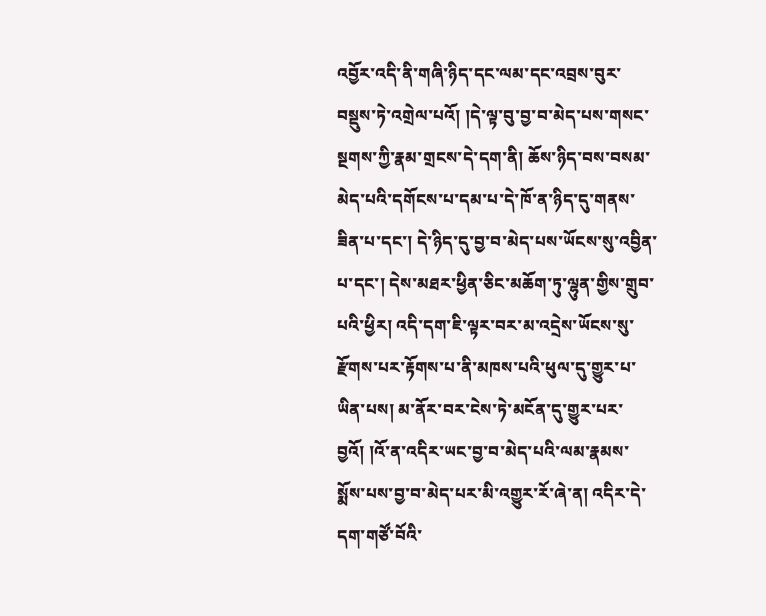འབྱོར་འདི་ནི་གཞི་ཉིད་དང་ལམ་དང་འབྲས་བུར་བསྡུས་ཏེ་འགྲེལ་པའོ། །དེ་ལྟ་བུ་བྱ་བ་མེད་པས་གསང་སྔགས་ཀྱི་རྣམ་གྲངས་དེ་དག་ནི། ཆོས་ཉིད་བས་བསམ་མེད་པའི་དགོངས་པ་དམ་པ་དེ་ཁོ་ན་ཉིད་དུ་གནས་ཟིན་པ་དང་། དེ་ཉིད་དུ་བྱ་བ་མེད་པས་ཡོངས་སུ་འབྱིན་པ་དང་། དེས་མཐར་ཕྱིན་ཅིང་མཆོག་ཏུ་ལྷུན་གྱིས་གྲུབ་པའི་ཕྱིར། འདི་དག་ཇི་ལྟར་བར་མ་འདྲེས་ཡོངས་སུ་རྫོགས་པར་རྟོགས་པ་ནི་མཁས་པའི་ཕུལ་དུ་གྱུར་པ་ཡིན་པས། མ་ནོར་བར་ངེས་ཏེ་མངོན་དུ་གྱུར་པར་བྱའོ། །འོ་ན་འདིར་ཡང་བྱ་བ་མེད་པའི་ལམ་རྣམས་སྨོས་པས་བྱ་བ་མེད་པར་མི་འགྱུར་རོ་ཞེ་ན། འདིར་དེ་དག་གཙོ་བོའི་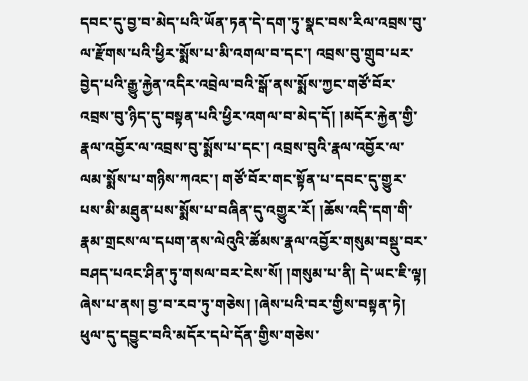དབང་དུ་བྱ་བ་མེད་པའི་ཡོན་ཏན་དེ་དག་ཏུ་སྣང་བས་རིལ་འབྲས་བུ་ལ་རྫོགས་པའི་ཕྱིར་སྨོས་པ་མི་འགལ་བ་དང་། འབྲས་བུ་གྲུབ་པར་བྱེད་པའི་རྒྱུ་རྐྱེན་འདིར་འབྲེལ་བའི་སྒོ་ནས་སྨོས་ཀྱང་གཙོ་བོར་འབྲས་བུ་ཉིད་དུ་བསྟན་པའི་ཕྱིར་འགལ་བ་མེད་དོ། །མདོར་རྐྱེན་གྱི་རྣལ་འབྱོར་ལ་འབྲས་བུ་སྨོས་པ་དང་། འབྲས་བུའི་རྣལ་འབྱོར་ལ་ལམ་སྨོས་པ་གཉིས་ཀའང་། གཙོ་བོར་གང་སྟོན་པ་དབང་དུ་གྱུར་པས་མི་མཐུན་པས་སྨོས་པ་བཞིན་དུ་འགྱུར་རོ། །ཆོས་འདི་དག་གི་རྣམ་གྲངས་ལ་དཔག་ནས་ལེའུའི་ཚོམས་རྣལ་འབྱོར་གསུམ་བསྡུ་བར་བཤད་པའང་ཤིན་ཏུ་གསལ་བར་ངེས་སོ། །གསུམ་པ་ནི། དེ་ཡང་ཇི་ལྟ། ཞེས་པ་ནས། བྱ་བ་རབ་ཏུ་གཅེས། །ཞེས་པའི་བར་གྱིས་བསྟན་ཏེ། ཕུལ་དུ་དབྱུང་བའི་མདོར་དཔེ་དོན་གྱིས་གཅེས་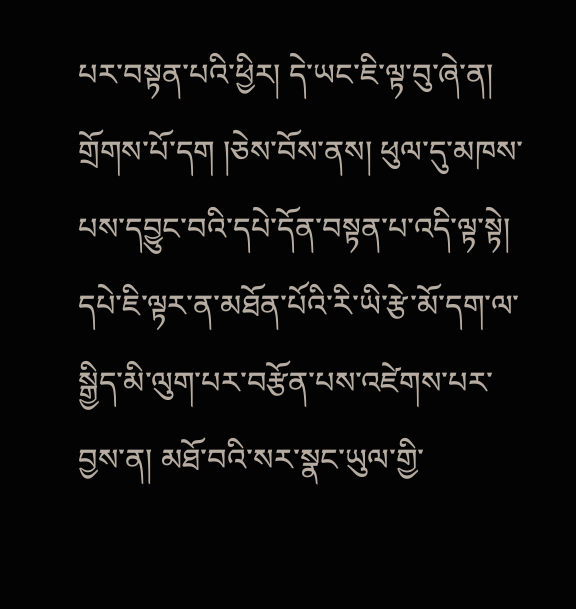པར་བསྟན་པའི་ཕྱིར། དེ་ཡང་ཇི་ལྟ་བུ་ཞེ་ན། གྲོགས་པོ་དག །ཅེས་བོས་ནས། ཕུལ་དུ་མཁས་པས་དབྱུང་བའི་དཔེ་དོན་བསྟན་པ་འདི་ལྟ་སྟེ། དཔེ་ཇི་ལྟར་ན་མཐོན་པོའི་རི་ཡི་རྩེ་མོ་དག་ལ་སྒྱིད་མི་ལུག་པར་བརྩོན་པས་འཛེགས་པར་བྱས་ན། མཐོ་བའི་སར་སྣང་ཡུལ་གྱི་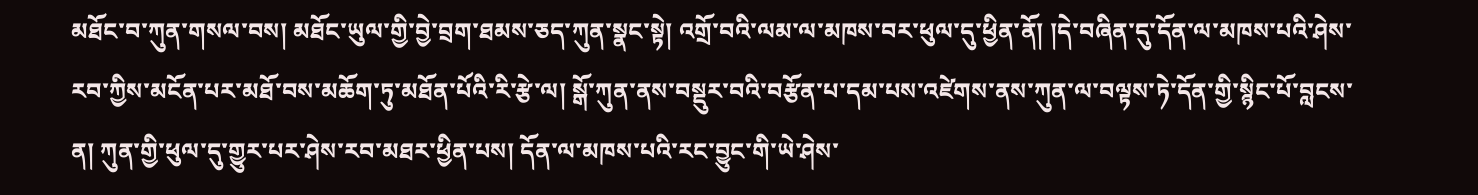མཐོང་བ་ཀུན་གསལ་བས། མཐོང་ཡུལ་གྱི་བྱེ་བྲག་ཐམས་ཅད་ཀུན་སྣང་སྟེ། འགྲོ་བའི་ལམ་ལ་མཁས་བར་ཕུལ་དུ་ཕྱིན་ནོ། །དེ་བཞིན་དུ་དོན་ལ་མཁས་པའི་ཤེས་རབ་ཀྱིས་མངོན་པར་མཐོ་བས་མཆོག་ཏུ་མཐོན་པོའི་རི་རྩེ་ལ། སྒོ་ཀུན་ནས་བསྡུར་བའི་བརྩོན་པ་དམ་པས་འཛེགས་ནས་ཀུན་ལ་བལྟས་ཏེ་དོན་གྱི་སྙིང་པོ་བླངས་ན། ཀུན་གྱི་ཕུལ་དུ་གྱུར་པར་ཤེས་རབ་མཐར་ཕྱིན་པས། དོན་ལ་མཁས་པའི་རང་བྱུང་གི་ཡེ་ཤེས་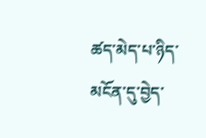ཚད་མེད་པ་ཉིད་མངོན་དུ་བྱེད་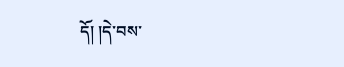དོ། །དེ་བས་